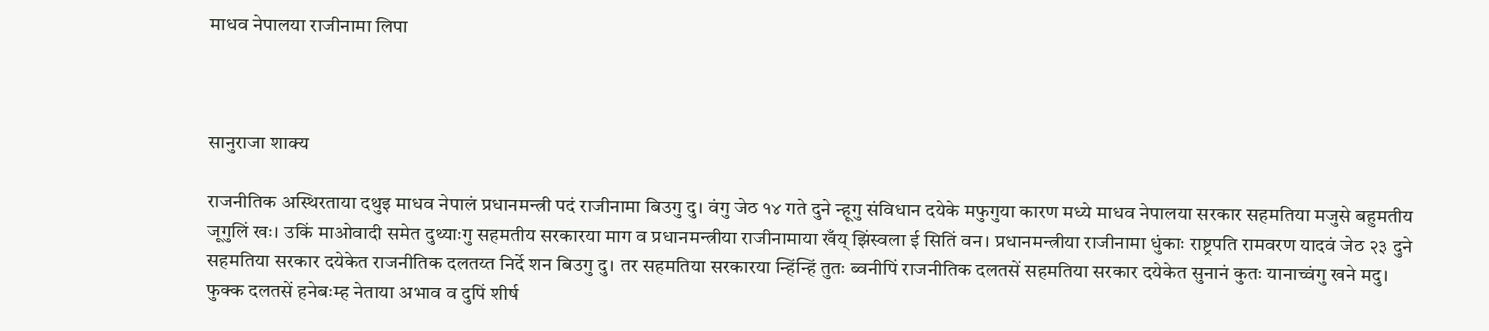माधव नेपालया राजीनामा लिपा



सानुराजा शाक्य

राजनीतिक अस्थिरताया दथुइ माधव नेपालं प्रधानमन्त्री पदं राजीनामा बिउगु दु। वंगु जेठ १४ गते दुने न्हूगु संविधान दयेके मफुगुया कारण मध्ये माधव नेपालया सरकार सहमतिया मजुसे बहुमतीय जूगुलिं खः। उकिं माओवादी समेत दुथ्याःगु सहमतीय सरकारया माग व प्रधानमन्त्रीया राजीनामाया खँय् झिंस्वला ई सितिं वन। प्रधानमन्त्रीया राजीनामा धुंकाः राष्ट्रपति रामवरण यादवं जेठ २३ दुने सहमतिया सरकार दयेकेत राजनीतिक दलतय्त निर्दे शन बिउगु दु। तर सहमतिया सरकारया न्हिंन्हिं तुतः ब्वनीपिं राजनीतिक दलतसें सहमतिया सरकार दयेकेत सुनानं कुतः यानाच्वंगु खने मदु। फुक्क दलतसें हनेबःम्ह नेताया अभाव व दुपिं शीर्ष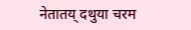नेतातय् दथुया चरम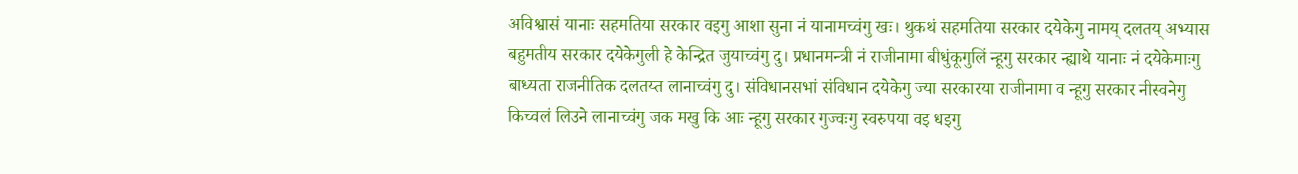अविश्वासं यानाः सहमतिया सरकार वइगु आशा सुना नं यानामच्वंगु खः। थुकथं सहमतिया सरकार दयेकेगु नामय् दलतय् अभ्यास बहुमतीय सरकार दयेकेगुली हे केन्द्रित जुयाच्वंगु दु। प्रधानमन्त्री नं राजीनामा बीधुंकूगुलिं न्हूगु सरकार न्ह्याथे यानाः नं दयेकेमाःगु बाध्यता राजनीतिक दलतय्त लानाच्वंगु दु। संविधानसभां संविधान दयेकेगु ज्या सरकारया राजीनामा व न्हूगु सरकार नीस्वनेगु किच्वलं लिउने लानाच्वंगु जक मखु कि आः न्हूगु सरकार गुज्वःगु स्वरुपया वइ धइगु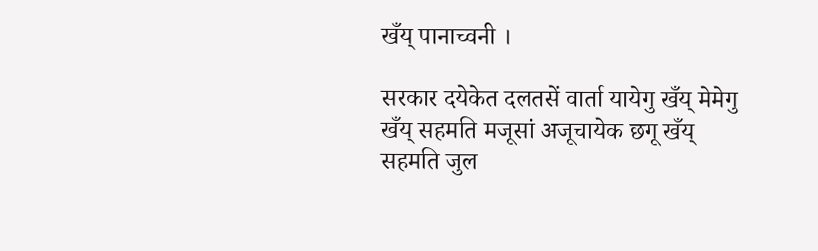खँय् पानाच्वनी ।

सरकार दयेकेत दलतसें वार्ता यायेगु खँय् मेमेगु खँय् सहमति मजूसां अजूचायेक छगू खँय् सहमति जुल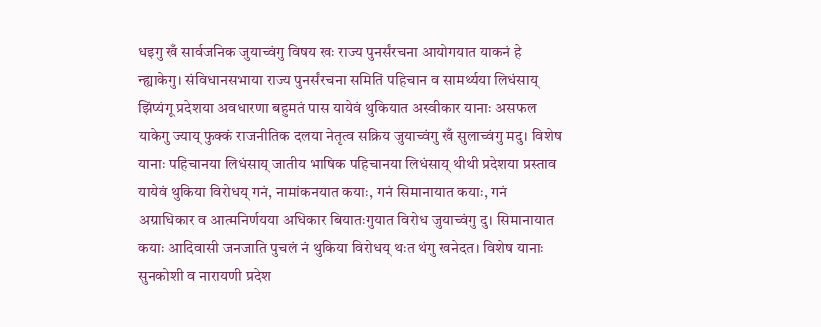धइगु खँ सार्वजनिक जुयाच्वंगु विषय खः राज्य पुनर्संरचना आयोगयात याकनं हे न्ह्याकेगु। संविधानसभाया राज्य पुनर्संरचना समितिं पहिचान व सामर्थ्यया लिधंसाय् झिंप्यंगू प्रदेशया अवधारणा बहुमतं पास यायेवं थुकियात अस्वीकार यानाः असफल याकेगु ज्याय् फुक्कं राजनीतिक दलया नेतृत्व सक्रिय जुयाच्वंगु खँ सुलाच्वंगु मदु। विशेष यानाः पहिचानया लिधंसाय् जातीय भाषिक पहिचानया लिधंसाय् थीथी प्रदेशया प्रस्ताव यायेवं थुकिया विरोधय् गनं, नामांकनयात कयाः, गनं सिमानायात कयाः, गनं अग्राधिकार व आत्मनिर्णयया अधिकार बियातःगुयात विरोध जुयाच्वंगु दु। सिमानायात कयाः आदिवासी जनजाति पुचलं नं थुकिया विरोधय् थःत थंगु खनेदत। विशेष यानाः सुनकोशी व नारायणी प्रदेश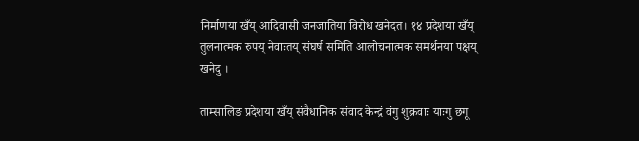निर्माणया खँय् आदिवासी जनजातिया विरोध खनेदत। १४ प्रदेशया खँय् तुलनात्मक रुपय् नेवाःतय् संघर्ष समिति आलोचनात्मक समर्थनया पक्षय् खनेदु ।

ताम्सालिङ प्रदेशया खँय् संवैधानिक संवाद केन्द्रं वंगु शुक्रवाः याःगु छगू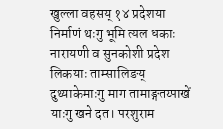खुल्ला वहसय् १४ प्रदेशया निर्माणं थःगु भूमि त्यल धकाः नारायणी व सुनकोशी प्रदेश लिकयाः ताम्सालिङय् दुथ्याकेमाःगु माग तामाङ्गतय्पाखें याःगु खने दत। परशुराम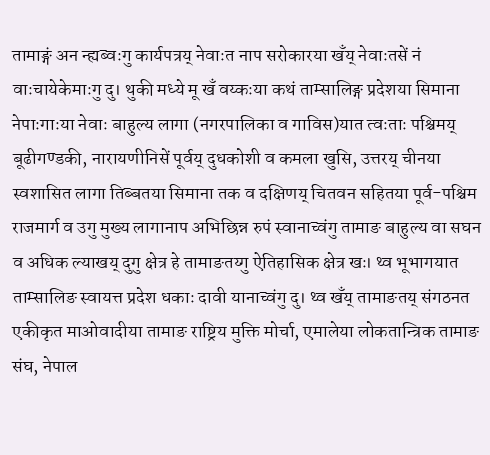तामाङ्गं अन न्ह्यब्वःगु कार्यपत्रय् नेवाःत नाप सरोकारया खँय् नेवाःतसें नं वाःचायेकेमाःगु दु। थुकी मध्ये मू खँ वय्कःया कथं ताम्सालिङ्ग प्रदेशया सिमाना नेपाःगाःया नेवाः बाहुल्य लागा (नगरपालिका व गाविस)यात त्वःताः पश्चिमय् बूढीगण्डकी, नारायणीनिसें पूर्वय् दुधकोशी व कमला खुसि, उत्तरय् चीनया स्वशासित लागा तिब्बतया सिमाना तक व दक्षिणय् चितवन सहितया पूर्व-पश्चिम राजमार्ग व उगु मुख्य लागानाप अभिछिन्न रुपं स्वानाच्वंगु तामाङ बाहुल्य वा सघन व अधिक ल्याखय् दुगु क्षेत्र हे तामाङतय्गु ऐतिहासिक क्षेत्र खः। थ्व भूभागयात ताम्सालिङ स्वायत्त प्रदेश धकाः दावी यानाच्वंगु दु। थ्व खँय् तामाङतय् संगठनत एकीकृत माओवादीया तामाङ राष्ट्रिय मुक्ति मोर्चा, एमालेया लोकतान्त्रिक तामाङ संघ, नेपाल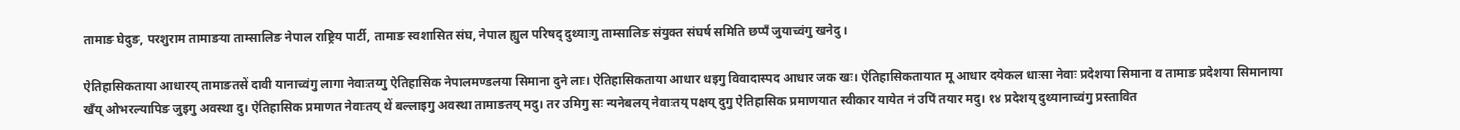तामाङ घेदुङ, परशुराम तामाङया ताम्सालिङ नेपाल राष्ट्रिय पार्टी, तामाङ स्वशासित संघ, नेपाल ह्युल परिषद् दुथ्याःगु ताम्सालिङ संयुक्त संघर्ष समिति छप्पँ जुयाच्वंगु खनेदु ।

ऐतिहासिकताया आधारय् तामाङतसें दावी यानाच्वंगु लागा नेवाःतय्गु ऐतिहासिक नेपालमण्डलया सिमाना दुने लाः। ऐतिहासिकताया आधार धइगु विवादास्पद आधार जक खः। ऐतिहासिकतायात मू आधार दयेकल धाःसा नेवाः प्रदेशया सिमाना व तामाङ प्रदेशया सिमानाया खँय् ओभरल्यापिङ जुइगु अवस्था दु। ऐतिहासिक प्रमाणत नेवाःतय् थें बल्लाइगु अवस्था तामाङतय् मदु। तर उमिगु सः न्यनेबलय् नेवाःतय् पक्षय् दुगु ऐतिहासिक प्रमाणयात स्वीकार यायेत नं उपिं तयार मदु। १४ प्रदेशय् दुथ्यानाच्वंगु प्रस्तावित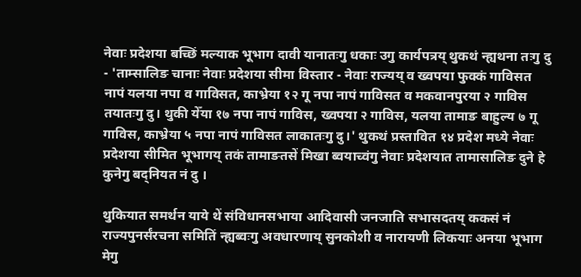नेवाः प्रदेशया बच्छिं मल्याक भूभाग दावी यानातःगु धकाः उगु कार्यपत्रय् थुकथं न्ह्यथना तःगु दु - 'ताम्सालिङ चानाः नेवाः प्रदेशया सीमा विस्तार - नेवाः राज्यय् व ख्वपया फुक्कं गाविसत नापं यलया नपा व गाविसत, काभ्रेया १२ गू नपा नापं गाविसत व मकवानपुरया २ गाविस तयातःगु दु। थुकी येँया १७ नपा नापं गाविस, ख्वपया २ गाविस, यलया तामाङ बाहुल्य ७ गू गाविस, काभ्रेया ५ नपा नापं गाविसत लाकातःगु दु।' थुकथं प्रस्तावित १४ प्रदेश मध्ये नेवाः प्रदेशया सीमित भूभागय् तकं तामाङतसें मिखा ब्वयाच्वंगु नेवाः प्रदेशयात तामासालिङ दुने हे कुनेगु बद्नियत नं दु ।

थुकियात समर्थन याये थें संविधानसभाया आदिवासी जनजाति सभासदतय् ककसं नं राज्यपुनर्संरचना समितिं न्ह्यब्वःगु अवधारणाय् सुनकोशी व नारायणी लिकयाः अनया भूभाग मेगु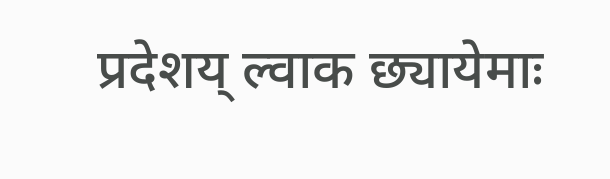प्रदेशय् ल्वाक छ्यायेमाः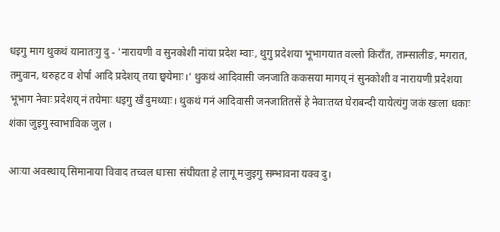धइगु माग थुकथं यानातःगु दु - 'नारायणी व सुनकोशी नांया प्रदेश म्वाः, थुगु प्रदेशया भूभागयात वल्लो किराँत, ताम्सालीङ, मगरात, तमुवान, थरुहट व शेर्पा आदि प्रदेशय् तया छ्वयेमाः।' थुकथं आदिवासी जनजाति ककसया मागय् नं सुनकोशी व नारायणी प्रदेशया भूभाग नेवाः प्रदेशय् नं तयेमाः धइगु खँ दुमथ्याः। थुकथं गनं आदिवासी जनजातितसें हे नेवाःतय्त घेराबन्दी यायेत्यंगु जकं खःला धकाः शंका जुइगु स्वाभाविक जुल ।

आःया अवस्थाय् सिमानाया विवाद तच्वल धाःसा संघीयता हे लागू मजुइगु सम्भावना यक्व दु।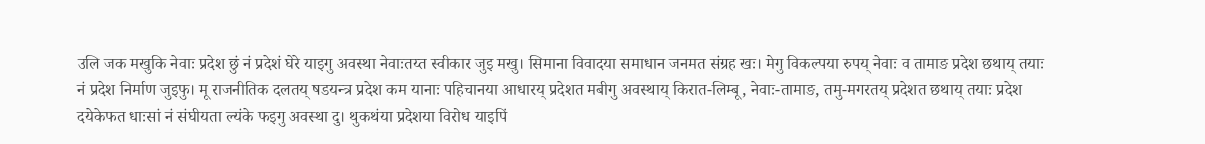उलि जक मखुकि नेवाः प्रदेश छुं नं प्रदेशं घेरे याइगु अवस्था नेवाःतय्त स्वीकार जुइ मखु। सिमाना विवादया समाधान जनमत संग्रह खः। मेगु विकल्पया रुपय् नेवाः व तामाङ प्रदेश छथाय् तयाः नं प्रदेश निर्माण जुइफु। मू राजनीतिक दलतय् षडयन्त्र प्रदेश कम यानाः पहिचानया आधारय् प्रदेशत मबीगु अवस्थाय् किरात-लिम्बू, नेवाः-तामाङ, तमु-मगरतय् प्रदेशत छथाय् तयाः प्रदेश दयेकेफत धाःसां नं संघीयता ल्यंके फइगु अवस्था दु। थुकथंया प्रदेशया विरोध याइपिं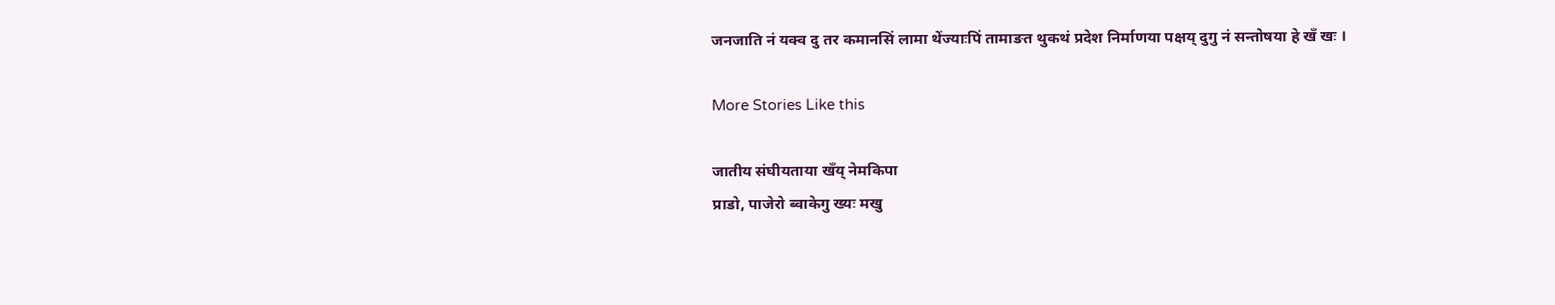जनजाति नं यक्व दु तर कमानसिं लामा थेंज्याःपिं तामाङत थुकथं प्रदेश निर्माणया पक्षय् दुगु नं सन्तोषया हे खँ खः ।

More Stories Like this

जातीय संघीयताया खँय् नेमकिपा
प्राडो, पाजेरो ब्वाकेगु ख्यः मखु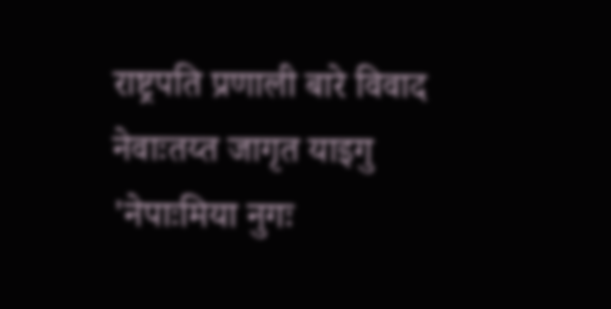राष्ट्रपति प्रणाली बारे विवाद
नेवाःतय्त जागृत याइगु 'नेपाःमिया नुगः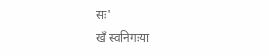सः'
खँ स्वनिगःया